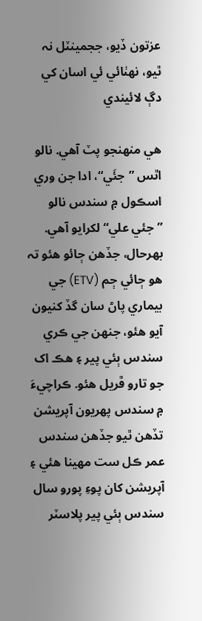عزتون ڏيو، ججمينٽل نہ ٿيو، نھٺائي ئي اسان کي دڳ لائيندي

ھي منھنجو پٽ آھي. نالو اٿس ”جئَي“، ادا جن وري اسڪول ۾ سندس نالو ”جئي علي“ لکرايو آھي. بھرحال، جڏھن ڄائو ھئو تہ ھو ڄائي ڄم (ETV) جي بيماري پاڻ سان گڏ کنيون آيو ھئو، جنھن جي ڪري سندس ٻئي پير ۽ ھڪ اک جو تارو ڦريل ھئو. ڪراچيءَ ۾ سندس پھريون آپريشن تڏھن ٿيو جڏھن سندس عمر ڪل ست مھينا ھئي ۽ آپريشن کان پوءِ پورو سال سندس ٻئي پير پلاسٽر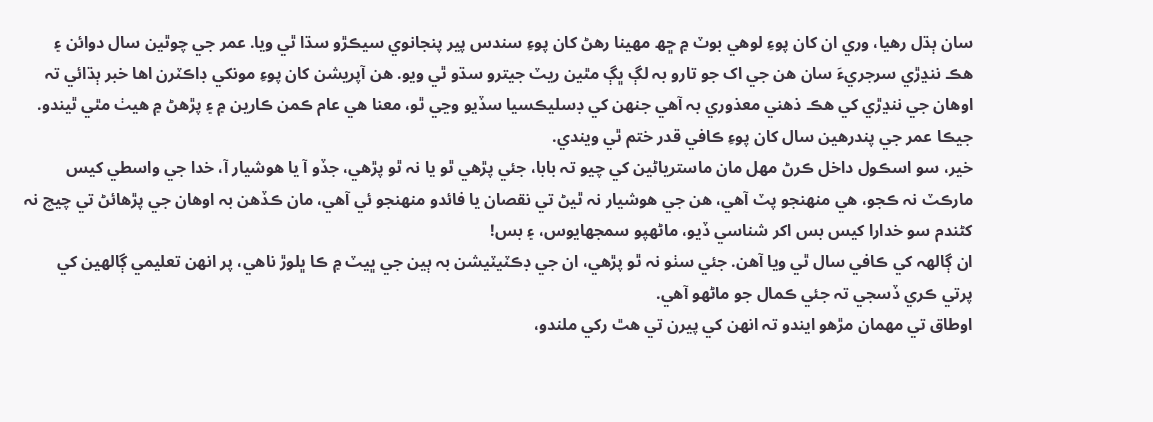سان ٻڌل رهيا، وري ان کان پوءِ لوھي بوٽ ۾ ڇھ مھينا رهڻ کان پوءِ سندس پير پنجانوي سيڪڙو سڌا ٿي ويا. عمر جي چوٿين سال دوائن ۽ ھڪ ننڍڙي سرجريءَ سان ھن جي اک جو تارو بہ لڳ ڀڳ مٿين ريٽ جيترو سڌو ٿي ويو. ھن آپريشن کان پوءِ مونکي ڊاڪٽرن اھا خبر ٻڌائي تہ اوھان جي ننڍڙي کي ھڪ ذھني معذوري بہ آھي جنھن کي ڊسليڪسيا سڏيو وڃي ٿو، معنا ھي عام ڪمن ڪارين ۾ ۽ پڙهڻ ۾ ھيٺ مٿي ٿيندو. جيڪا عمر جي پندرهين سال کان پوءِ ڪافي قدر ختم ٿي ويندي.
خير، سو اسڪول داخل ڪرڻ مھل مان ماسترياڻين کي چيو تہ بابا، جئي پڙهي ٿو يا نہ ٿو پڙهي، جڏو آ يا ھوشيار آ، خدا جي واسطي کيس مارڪٽ نہ ڪجو، ھي منھنجو پٽ آھي، ھن جي ھوشيار نہ ٿيڻ تي نقصان يا فائدو منھنجو ئي آھي، مان ڪڏھن بہ اوھان جي پڙهائڻ تي چيچ نہ کڻندم سو خدارا کيس بس اکر شناسي ڏيو، ماڻهپو سمجهايوس، ۽ بس!
ان ڳالهہ کي ڪافي سال ٿي ويا آھن. جئي سٺو نہ ٿو پڙهي، ان جي ڊڪٽيٽيشن بہ ٻين جي ڀيٽ ۾ ڪا ڀلوڙ ناھي، پر انهن تعليمي ڳالهين کي پرتي ڪري ڏسجي تہ جئي ڪمال جو ماڻهو آھي.
اوطاق تي مهمان مڙهو ايندو تہ انھن کي پيرن تي ھٿ رکي ملندو،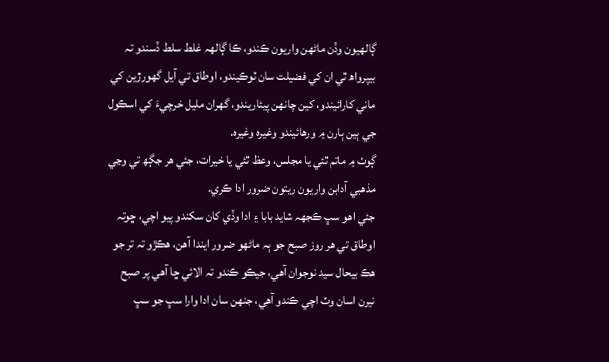ڳالهيون وڏن ماڻهن واريون ڪندو، ڪا ڳالهہ غلط سلط ڏسندو تہ بيپرواھ ٿي ان کي فضيلت سان ٽوڪيندو، اوطاق تي آيل گهورڙين کي ماني کارائيندو، کين چانھن پيئاريندو، گهران مليل خرچيءَ کي اسڪول جي ٻين ٻارن ۾ ورهائيندو وغيرہ وغيرہ.
ڳوٺ ۾ ماتم ٿئي يا مجلس، وعظ ٿئي يا خيرات، جئي ھر جڳھ تي وڃي مذھبي آدابن واريون ريتون ضرور ادا ڪري.
جئي اھو سڀ ڪجهہ شايد بابا ۽ ادا وڏي کان سکندو پيو اچي، ڇوتہ اوطاق تي ھر روز صبح جو ٻہ ماڻهو ضرور ايندا آھن، ھڪڙو تہ تر جو ھڪ بيحال سيد نوجوان آھي، جيڪو ڪندو تہ الائي ڇا آھي پر صبح نيرن اسان وٽ اچي ڪندو آھي، جنھن سان ادا وارا سڀ جو سڀ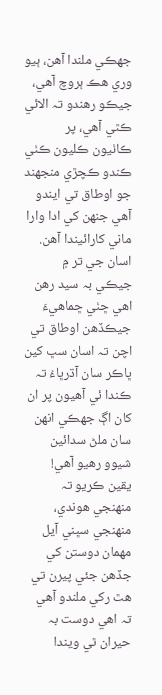جهڪي ملندا آھن، ٻيو وري ھڪ ٻروچ آھي، جيڪو رهندو تہ الائي ڪٿي آھي، پر ڪاٺيون ڪليون ڪٺي ڪندو ڪچڙي منجهند جو اوطاق تي ايندو آھي جنھن کي ادا وارا ماني کارائيندا آھن.
اسان جي تر ۾ جيڪي بہ سيد رهن اھي ڇٺي ڇماھيءَ جيڪڏھن اوطاق تي اچن تہ اسان سڀ کين ڀاڪر سان آڌرڀاءُ تہ ڪندا ئي آھيون پر ان کان اڳ جهڪي انھن سان ملڻ سدائين شيوو رهيو آھي!
يقين ڪريو تہ منھنجي ھوندي، منھنجي سڀني آيل مهمان دوستن کي جڏھن جئي پيرن تي ھٿ رکي ملندو آھي تہ اھي دوست بہ حيران ٿي ويندا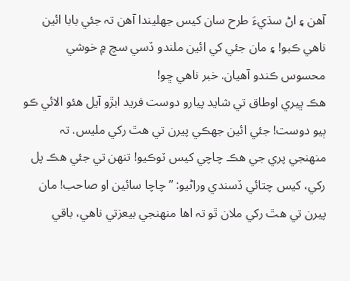آھن ۽ اڻ سڌيءَ طرح سان کيس جهليندا آھن تہ جئي بابا ائين ناھي ڪبو! ۽ مان جئي کي ائين ملندو ڏسي سچ ۾ خوشي محسوس ڪندو آھيان. خبر ناھي ڇو!
ھڪ ڀيري اوطاق تي شايد پيارو دوست فريد ابڙو آيل ھئو الائي ڪو ٻيو دوست! جئي ائين جهڪي پيرن تي ھٿ رکي مليس. تہ منھنجي پري جي ھڪ چاچي کيس ٽوڪيو! تنھن تي جئي ھڪ پل رکي، کيس چتائي ڏسندي وراڻيو: ”چاچا سائين او صاحب! مان پيرن تي ھٿ رکي ملان ٿو تہ اھا منھنجي بيعزتي ناھي، باقي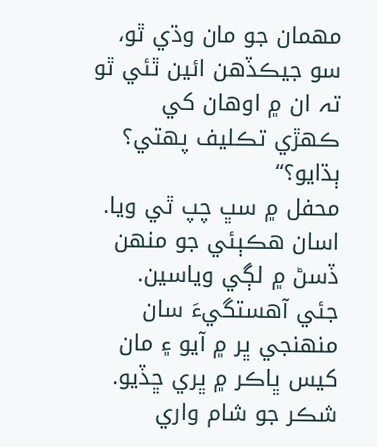مھمان جو مان وڌي ٿو، سو جيڪڏھن ائين ٿئي ٿو تہ ان ۾ اوھان کي ڪھڙي تڪليف پھتي؟ ٻڌايو؟“
محفل ۾ سڀ چپ ٿي ويا. اسان ھڪٻئي جو منھن ڏسڻ ۾ لڳي وياسين. جئي آھستگيءَ سان منھنجي ڀر ۾ آيو ۽ مان کيس ڀاڪر ۾ ڀري ڇڏيو. شڪر جو شام واري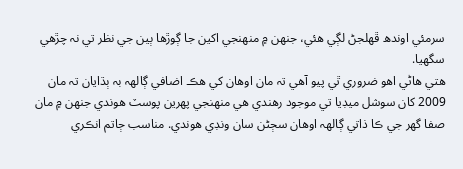سرمئي اوندھ ڦھلجڻ لڳي ھئي، جنھن ۾ منھنجي اکين جا ڳوڙها ٻين جي نظر تي نہ چڙهي سگهيا.
ھتي ھاڻي اھو ضروري ٿي پيو آھي تہ مان اوھان کي ھڪ اضافي ڳالهہ بہ ٻڌايان تہ مان 2009 کان سوشل ميڊيا تي موجود رهندي ھي منھنجي پھرين پوسٽ ھوندي جنھن ۾ مان صفا گهر جي ڪا ذاتي ڳالهہ اوھان سڄڻن سان ونڊي ھوندي. مناسب ڄاتم انڪري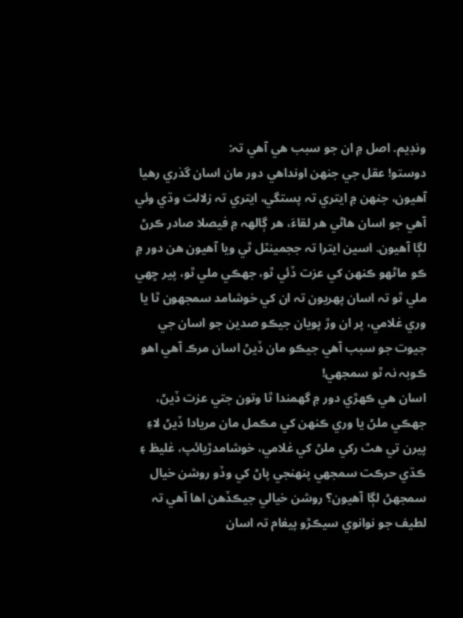ونڊيم. اصل ۾ ان جو سبب ھي آھي تہ:
دوستو! عقل جي جنھن اونداھي دور مان اسان گذري رهيا آھيون، جنھن ۾ ايتري تہ پستگي، ايتري تہ زلالت وڌي وئي آھي جو اسان ھاڻي ھر لقاءَ، ھر ڳالهہ ۾ فيصلا صادر ڪرڻ لڳا آھيون. اسين ايترا تہ ججمينٽل ٿي ويا آھيون ھن دور ۾ ڪو ماڻهو ڪنھن کي عزت ڏئي ٿو، جهڪي ملي ٿو، پير ڇھي ملي ٿو تہ اسان پھريون تہ ان کي خوشامد سمجهون ٿا يا وري غلامي، پر ان وڙ پويان جيڪو صدين جو اسان جي جيوت جو سبب آھي جيڪو مان ڏيڻ اسان مرڪ آھي اھو ڪوبہ نہ ٿو سمجهي!
اسان ھي ڪھڙي دور ۾ گهمندا ٿا وتون جتي عزت ڏيڻ، جهڪي ملڻ يا وري ڪنھن کي مڪمل مان مريادا ڏيڻ لاءِ پيرن تي ھٿ رکي ملڻ کي غلامي، خوشامدڙيائپ، غليظ ۽ ڪڌي حرڪت سمجهي پنھنجي پاڻ کي وڏو روشن خيال سمجهڻ لڳا آھيون؟ روشن خيالي جيڪڏھن اھا آھي تہ لطيف جو نوانوي سيڪڙو پيغام تہ اسان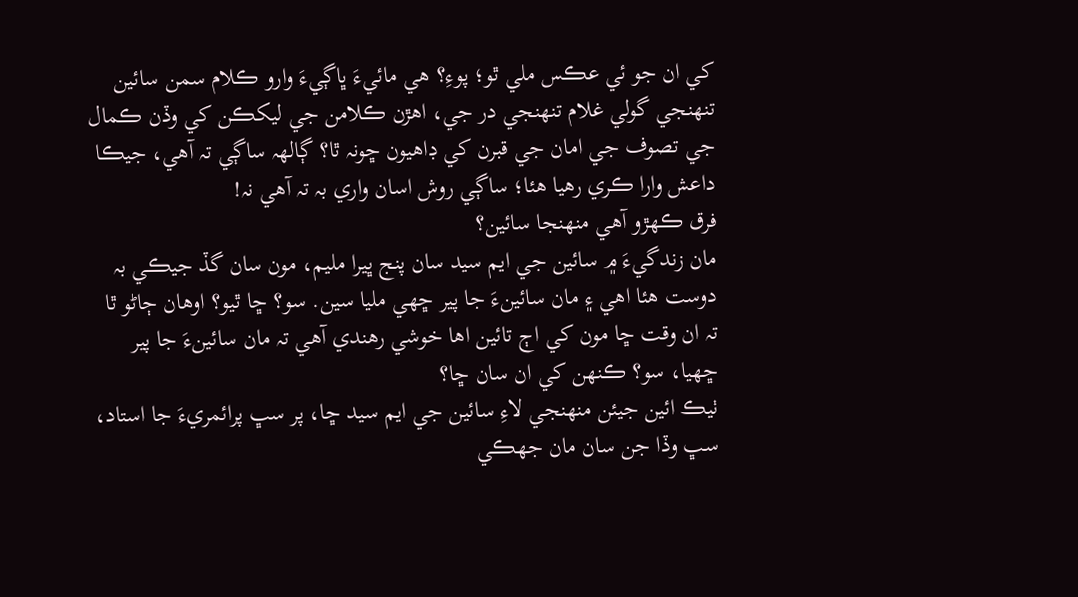کي ان جو ئي عڪس ملي ٿو؛ پوءِ؟ ھي مائيءَ ڀاڳيءَ وارو ڪلام سمن سائين تنھنجي گولي غلام تنھنجي در جي، اھڙن ڪلامن جي ليکڪن کي وڏن ڪمال جي تصوف جي امان جي قبرن کي ڊاھيون ڇونہ ٿا؟ ڳالهہ ساڳي تہ آھي، جيڪا داعش وارا ڪري رهيا ھئا؛ ساڳي روش اسان واري بہ تہ آھي نہ!
فرق ڪھڙو آھي منھنجا سائين؟
مان زندگيءَ ۾ سائين جي ايم سيد سان پنج ڀيرا مليم، مون سان گڏ جيڪي بہ دوست ھئا اھي ۽ مان سائينءَ جا پير ڇھي مليا سين. سو؟ ڇا ٿيو؟ اوھان ڄاڻو ٿا تہ ان وقت ڇا مون کي اڄ تائين اھا خوشي رهندي آھي تہ مان سائينءَ جا پير ڇھيا، سو؟ ڪنھن کي ان سان ڇا؟
ٺيڪ ائين جيئن منھنجي لاءِ سائين جي ايم سيد ڇا، پر سڀ پرائمريءَ جا استاد، سڀ وڏا جن سان مان جهڪي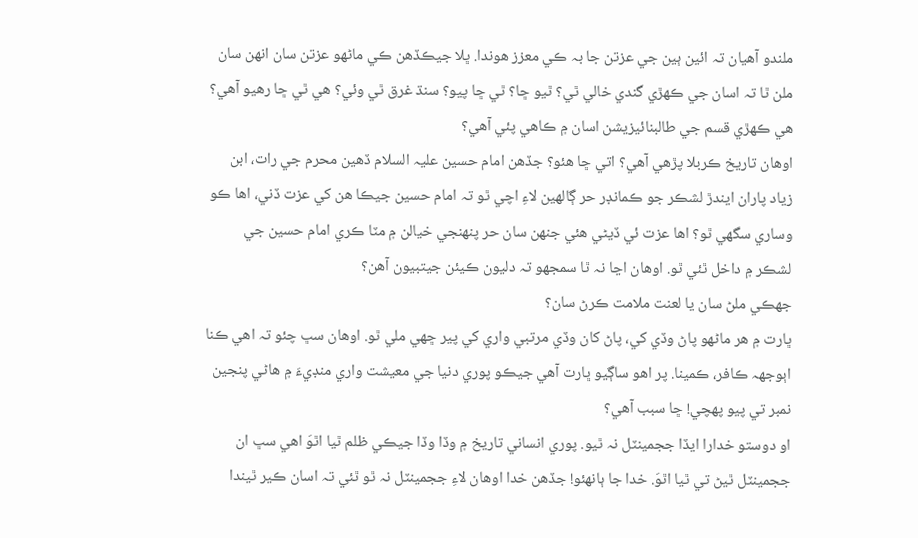ملندو آھيان تہ ائين ٻين جي عزتن جا بہ ڪي معزز ھوندا. ڀلا جيڪڏھن ڪي ماڻهو عزتن سان انهن سان ملن ٿا تہ اسان جي ڪھڙي گندي خالي ٿي؟ ٿيو ڇا؟ ٿي ڇا پيو؟ سنڌ غرق ٿي وئي؟ ھي ٿي ڇا رهيو آھي؟ ھي ڪھڙي قسم جي طالبنائيزيشن اسان ۾ ڪاھي پئي آھي؟
اوھان تاريخ ڪربلا پڙهي آھي؟ اتي ڇا ھئو؟ جڏھن امام حسين عليہ السلام ڏھين محرم جي رات، ابن زياد پاران ايندڙ لشڪر جو ڪمانڊر حر ڳالهين لاءِ اچي ٿو تہ امام حسين جيڪا ھن کي عزت ڏني، اھا ڪو وساري سگهي ٿو؟ اھا عزت ئي ڏيڻي ھئي جنھن سان حر پنھنجي خيالن ۾ مٽا ڪري امام حسين جي لشڪر ۾ داخل ٿئي ٿو. اوھان اڃا نہ ٿا سمجهو تہ دليون ڪيئن جيتبيون آھن؟
جهڪي ملڻ سان يا لعنت ملامت ڪرڻ سان؟
ڀارت ۾ ھر ماڻهو پاڻ وڏي کي، پاڻ کان وڏي مرتبي واري کي پير ڇھي ملي ٿو. اوھان سڀ چئو تہ اھي ڪنا اٻوجهہ ڪافر، ڪمينا. پر اھو ساڳيو ڀارت آھي جيڪو پوري دنيا جي معيشت واري منڊيءَ ۾ ھاڻي پنجين نمبر تي پيو پھچي! ڇا سبب آھي؟
او دوستو خدارا ايڏا ججمينٽل نہ ٿيو. پوري انساني تاريخ ۾ وڏا وڏا جيڪي ظلم ٿيا اٿوَ اھي سڀ ان ججمينٽل ٿيڻ تي ٿيا اٿوَ. خدا جا ٻانهئو! جڏھن خدا اوھان لاءِ ججمينٽل نہ ٿو ٿئي تہ اسان ڪير ٿيندا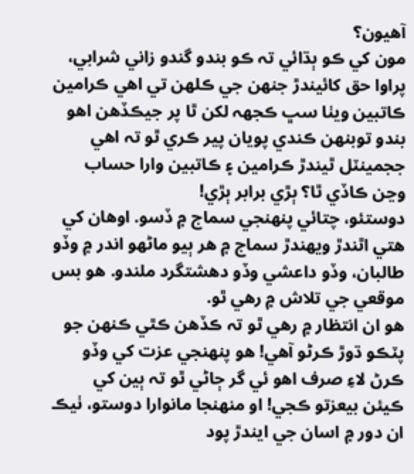آھيون؟
مون کي ڪو ٻڌائي تہ ڪو بندو گندو زاني شرابي، پراوا حق کائيندڙ جنھن جي ڪلهن تي اھي ڪرامين ڪاتبين ويٺا سڀ ڪجهہ لکن ٿا پر جيڪڏھن اھو بندو توبنھن ڪندي پويان پير ڪري ٿو تہ اھي ججمينٽل ٿيندڙ ڪرامين ۽ ڪاتبين وارا حساب وڃن ڪاڏي ٿا؟ ٻڙي برابر ٻڙي!
دوستئو، چتائي پنھنجي سماج ۾ ڏسو. اوھان کي ھتي اٿندڙ ويھندڙ سماج ۾ ھر ٻيو ماڻهو اندر ۾ وڏو طالبان، وڏو داعشي وڏو دھشتگرد ملندو. ھو بس موقعي جي تلاش ۾ رهي ٿو.
ھو ان انتظار ۾ رهي ٿو تہ ڪڏھن ڪٿي ڪنھن جو پٽڪو ڌوڙ ڪرڻو آھي! ھو پنھنجي عزت کي وڏو ڪرڻ لاءِ صرف اھو ئي گر ڄاڻي ٿو تہ ٻين کي ڪيئن بيعزتو ڪجي! او منھنجا مانوارا دوستو، ٺيڪ ان دور ۾ اسان جي ايندڙ پود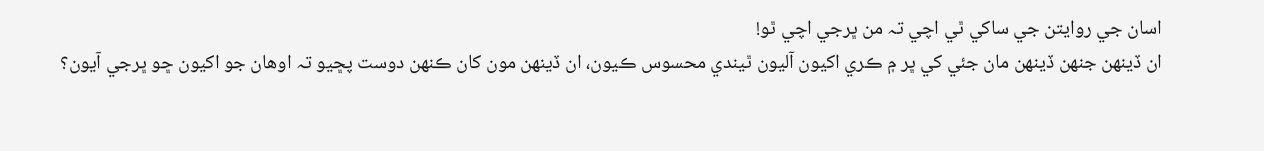اسان جي روايتن جي ساکي ٿي اچي تہ من ڀرجي اچي ٿو!
ان ڏينھن جنھن ڏينھن مان جئي کي ڀر ۾ ڪري اکيون آليون ٿيندي محسوس ڪيون، ان ڏينھن مون کان ڪنھن دوست پڇيو تہ اوھان جو اکيون ڇو ڀرجي آيون؟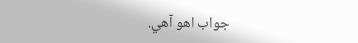جواب اھو آھي.